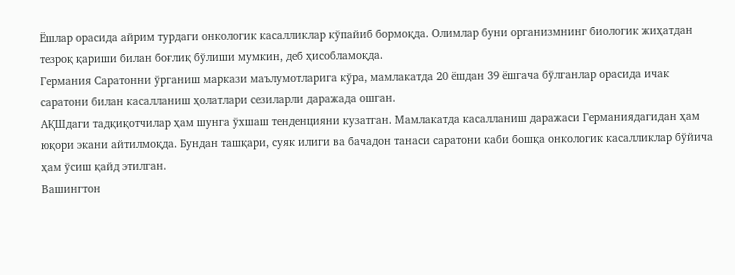Ёшлар орасида айрим турдаги онкологик касалликлар кўпайиб бормоқда. Олимлар буни организмнинг биологик жиҳатдан тезроқ қариши билан боғлиқ бўлиши мумкин, деб ҳисобламоқда.
Германия Саратонни ўрганиш маркази маълумотларига кўра, мамлакатда 20 ёшдан 39 ёшгача бўлганлар орасида ичак саратони билан касалланиш ҳолатлари сезиларли даражада ошган.
АҚШдаги тадқиқотчилар ҳам шунга ўхшаш тенденцияни кузатган. Мамлакатда касалланиш даражаси Германиядагидан ҳам юқори экани айтилмоқда. Бундан ташқари, суяк илиги ва бачадон танаси саратони каби бошқа онкологик касалликлар бўйича ҳам ўсиш қайд этилган.
Вашингтон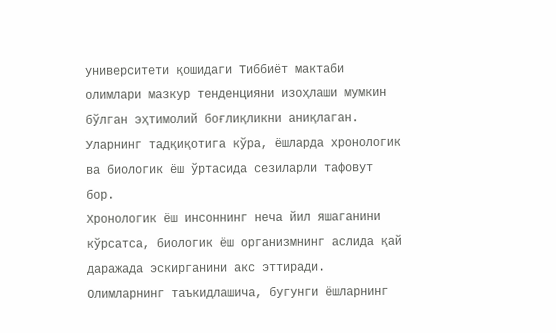университети қошидаги Тиббиёт мактаби олимлари мазкур тенденцияни изоҳлаши мумкин бўлган эҳтимолий боғлиқликни аниқлаган. Уларнинг тадқиқотига кўра, ёшларда хронологик ва биологик ёш ўртасида сезиларли тафовут бор.
Хронологик ёш инсоннинг неча йил яшаганини кўрсатса, биологик ёш организмнинг аслида қай даражада эскирганини акс эттиради. Олимларнинг таъкидлашича, бугунги ёшларнинг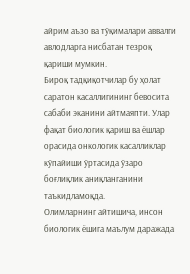айрим аъзо ва тўқималари аввалги авлодларга нисбатан тезроқ қариши мумкин.
Бироқ тадқиқотчилар бу ҳолат саратон касаллигининг бевосита сабаби эканини айтмаяпти. Улар фақат биологик қариш ва ёшлар орасида онкологик касалликлар кўпайиши ўртасида ўзаро боғлиқлик аниқланганини таъкидламоқда.
Олимларнинг айтишича, инсон биологик ёшига маълум даражада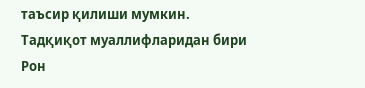таъсир қилиши мумкин. Тадқиқот муаллифларидан бири Рон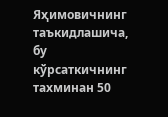Яҳимовичнинг таъкидлашича, бу кўрсаткичнинг тахминан 50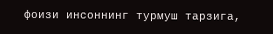фоизи инсоннинг турмуш тарзига,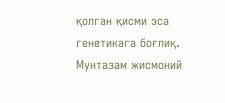қолган қисми эса генетикага боғлиқ.
Мунтазам жисмоний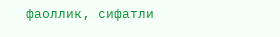фаоллик, сифатли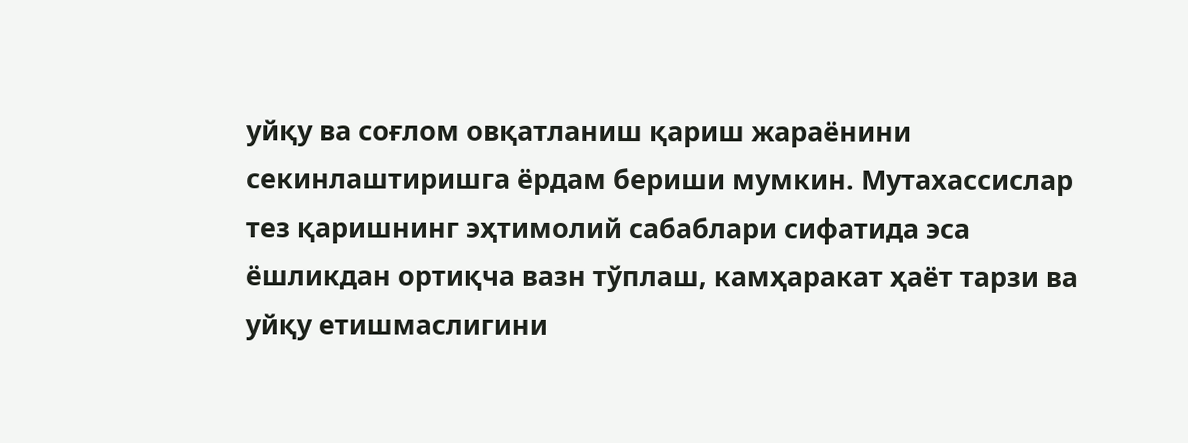уйқу ва соғлом овқатланиш қариш жараёнини секинлаштиришга ёрдам бериши мумкин. Мутахассислар тез қаришнинг эҳтимолий сабаблари сифатида эса ёшликдан ортиқча вазн тўплаш, камҳаракат ҳаёт тарзи ва уйқу етишмаслигини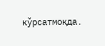кўрсатмоқда.